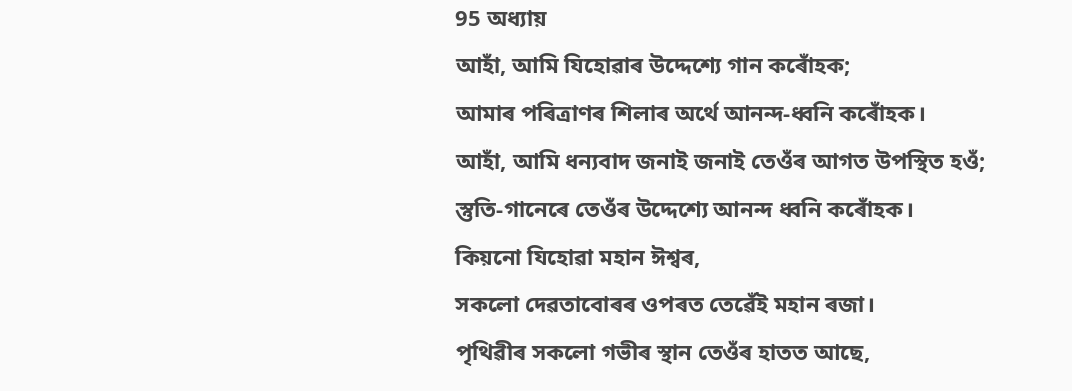95 অধ্যায়
আহাঁ, আমি যিহোৱাৰ উদ্দেশ্যে গান কৰোঁহক;
আমাৰ পৰিত্ৰাণৰ শিলাৰ অৰ্থে আনন্দ-ধ্বনি কৰোঁহক।
আহাঁ, আমি ধন্যবাদ জনাই জনাই তেওঁৰ আগত উপস্থিত হওঁ;
স্তুতি-গানেৰে তেওঁৰ উদ্দেশ্যে আনন্দ ধ্বনি কৰোঁহক।
কিয়নো যিহোৱা মহান ঈশ্বৰ,
সকলো দেৱতাবোৰৰ ওপৰত তেৱেঁই মহান ৰজা।
পৃথিৱীৰ সকলো গভীৰ স্থান তেওঁৰ হাতত আছে,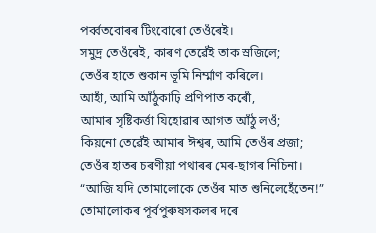পৰ্ব্বতবোৰৰ টিংবোৰো তেওঁৰেই।
সমুদ্ৰ তেওঁৰেই, কাৰণ তেৱেঁই তাক স্ৰজিলে;
তেওঁৰ হাতে শুকান ভূমি নিৰ্ম্মাণ কৰিলে।
আহাঁ, আমি আঁঠুকাঢ়ি প্ৰণিপাত কৰোঁ,
আমাৰ সৃষ্টিকৰ্ত্তা যিহোৱাৰ আগত আঁঠু লওঁ;
কিয়নো তেৱেঁই আমাৰ ঈশ্বৰ, আমি তেওঁৰ প্রজা;
তেওঁৰ হাতৰ চৰণীয়া পথাৰৰ মেৰ-ছাগৰ নিচিনা।
“আজি যদি তোমালোকে তেওঁৰ মাত শুনিলেহেঁতেন!”
তোমালোকৰ পূর্বপুৰুষসকলৰ দৰে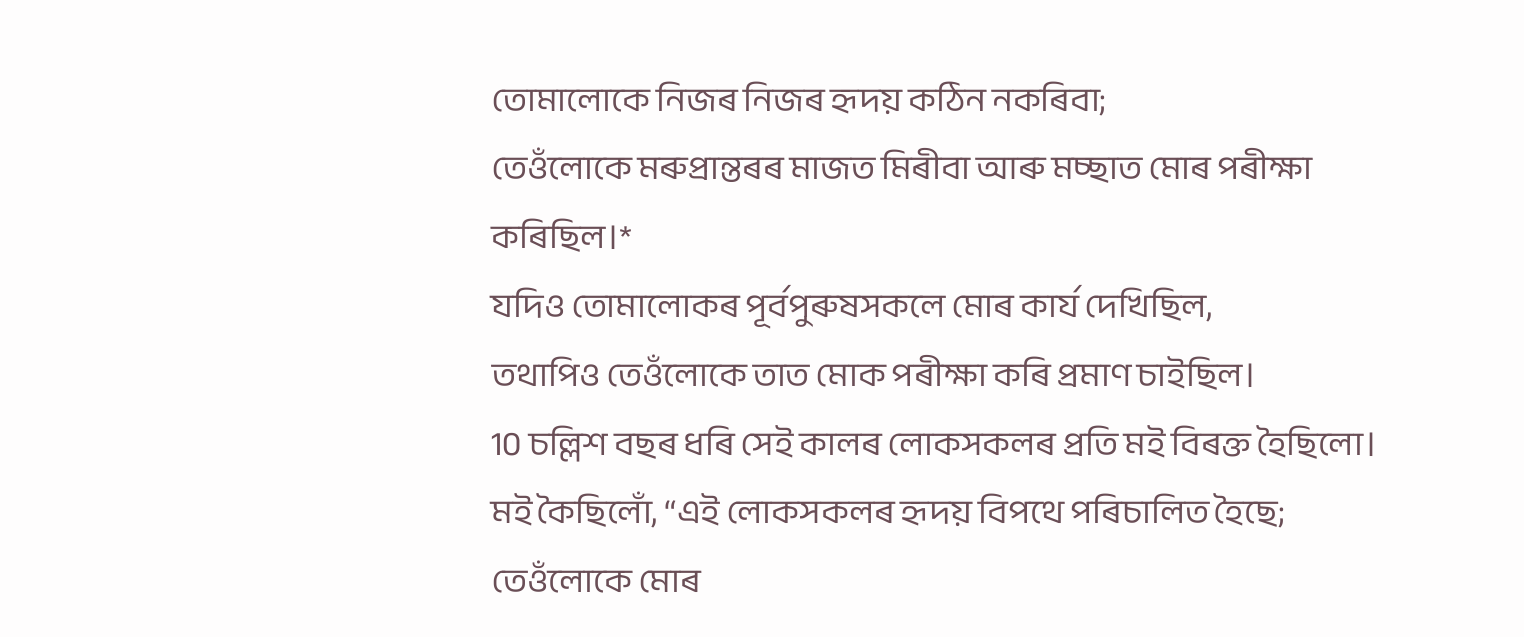তোমালোকে নিজৰ নিজৰ হৃদয় কঠিন নকৰিবা;
তেওঁলোকে মৰুপ্রান্তৰৰ মাজত মিৰীবা আৰু মচ্ছাত মোৰ পৰীক্ষা কৰিছিল।*
যদিও তোমালোকৰ পূর্বপুৰুষসকলে মোৰ কার্য দেখিছিল,
তথাপিও তেওঁলোকে তাত মোক পৰীক্ষা কৰি প্রমাণ চাইছিল।
10 চল্লিশ বছৰ ধৰি সেই কালৰ লোকসকলৰ প্রতি মই বিৰক্ত হৈছিলো।
মই কৈছিলোঁ, “এই লোকসকলৰ হৃদয় বিপথে পৰিচালিত হৈছে; তেওঁলোকে মোৰ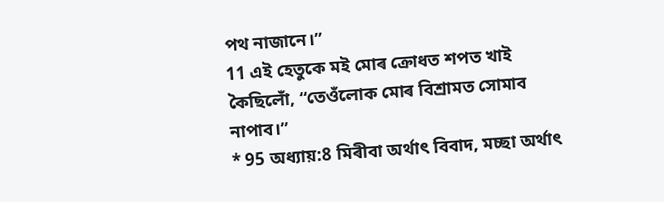পথ নাজানে।”
11 এই হেতুকে মই মোৰ ক্ৰোধত শপত খাই কৈছিলোঁ, “তেওঁলোক মোৰ বিশ্ৰামত সোমাব নাপাব।”
* 95 অধ্যায়:8 মিৰীবা অর্থাৎ বিবাদ, মচ্ছা অর্থাৎ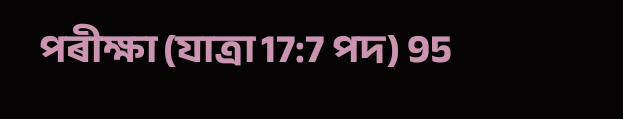পৰীক্ষা (যাত্রা 17:7 পদ) 95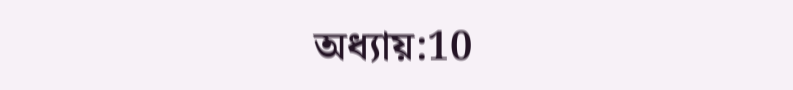অধ্যায়:10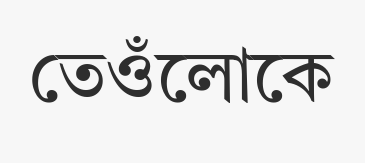তেওঁলোকে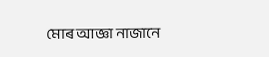মোৰ আজ্ঞা নাজানে